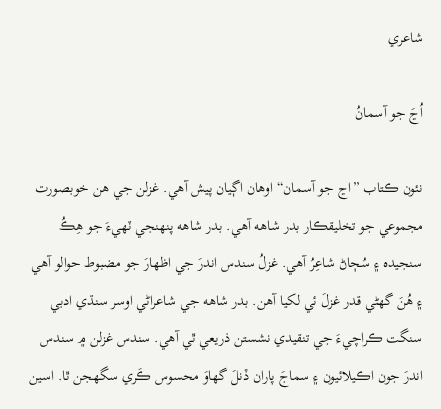شاعري

اُڃَ جو آسمانُ

نئون ڪتاب ”اڃ جو آسمان“ اوهان اڳيان پيش آهي. غزلن جي هن خوبصورت مجموعي جو تخليقڪار بدر شاهه آهي. بدر شاهه پنهنجي ٽهيءَ جو هِڪُ سنجيده ۽ سُڄاڻ شاعِرُ آهي. غزلُ سندس اندرَ جي اظهارَ جو مضبوط حوالو آهي ۽ هُنَ گهڻي قدر غزلَ ئي لکيا آهن. بدر شاهه جي شاعراڻي اوسر سنڌي ادبي سنگت ڪراچيءَ جي تنقيدي نشستن ذريعي ٿي آهي. سندس غزلن ۾ سندس اندرَ جون اڪيلائيون ۽ سماجَ پاران ڏنلَ گهاوَ محسوس ڪَري سگهجن ٿا. اسين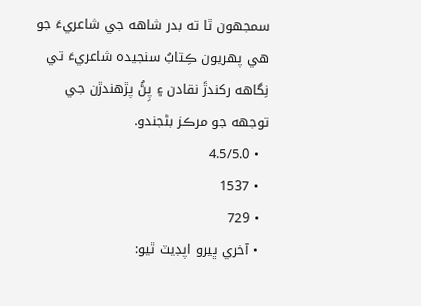سمجھون ٿا ته بدر شاهه جي شاعريءَ جو هي پهريون ڪِتابُ سنجيده شاعريءَ تي نِگاهه رکندڙَ نقادن ۽ پِڻُ پڙهندڙن جي توجهه جو مرڪز بڻجندو.
  • 4.5/5.0
  • 1537
  • 729
  • آخري ڀيرو اپڊيٽ ٿيو: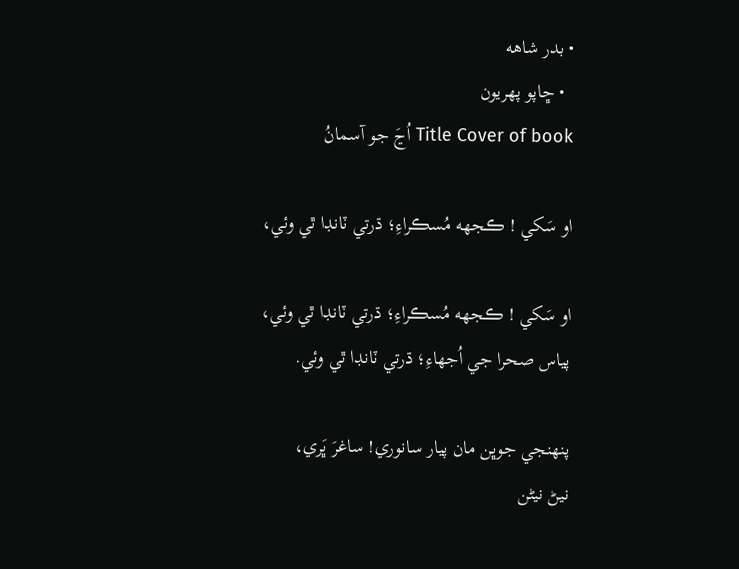• بدر شاهه
  • ڇاپو پھريون
Title Cover of book اُڃَ جو آسمانُ

او سَکي ! ڪجهه مُسڪراءِ؛ ڌرتي ٽانڊا ٿي وئي،

او سَکي ! ڪجهه مُسڪراءِ؛ ڌرتي ٽانڊا ٿي وئي،
پياس صحرا جي اُجهاءِ؛ ڌرتي ٽانڊا ٿي وئي.

پنهنجي جوڀن مان پيار سانوري! ساغرَ ڀَري،
نيڻ نيڻن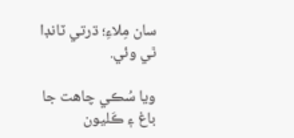سان مِلاءِ؛ ڌرتي ٽانڊا ٿي وئي.

ويا سُڪي چاهت جا باغ ۽ ڪَليون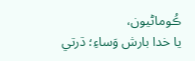ڪُوماڻيون،
يا خدا بارش وَساءِ؛ ڌرتي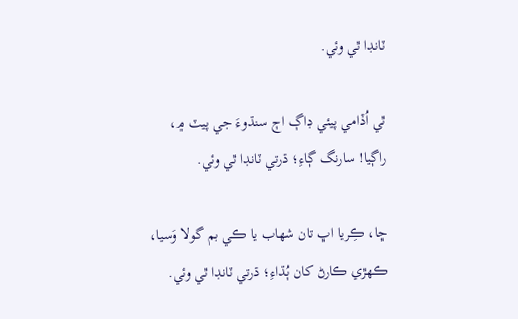ٽانڊا ٿي وئي.

ٿي اُڏامي پيئي ڊاڳ اڄ سنڌوءَ جي پيٽ ۾،
راڳيا! سارنگ ڳاءِ؛ ڌرتي ٽانڊا ٿي وئي.

ڇا، ڪِريا اڀ تان شهاب يا ڪي بم گولا وَسيا،
ڪهڙي ڪارڻ کان ٻُڌاءِ؛ ڌرتي ٽانڊا ٿي وئي.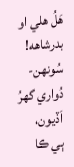هَلُ هلي او بدرشاهه! سُونهن-دُواري گهرُ اَڏيون،
ٻي ڪا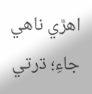اهڙي ناهي جاءِ؛ ڌرتي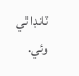ٽانڊا ٿي وئي.